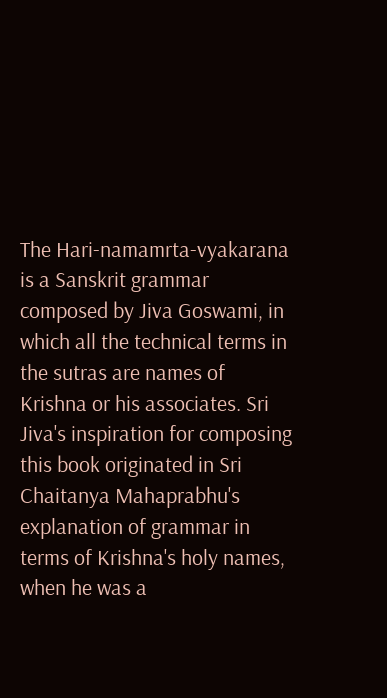The Hari-namamrta-vyakarana is a Sanskrit grammar composed by Jiva Goswami, in which all the technical terms in the sutras are names of Krishna or his associates. Sri Jiva's inspiration for composing this book originated in Sri Chaitanya Mahaprabhu's explanation of grammar in terms of Krishna's holy names, when he was a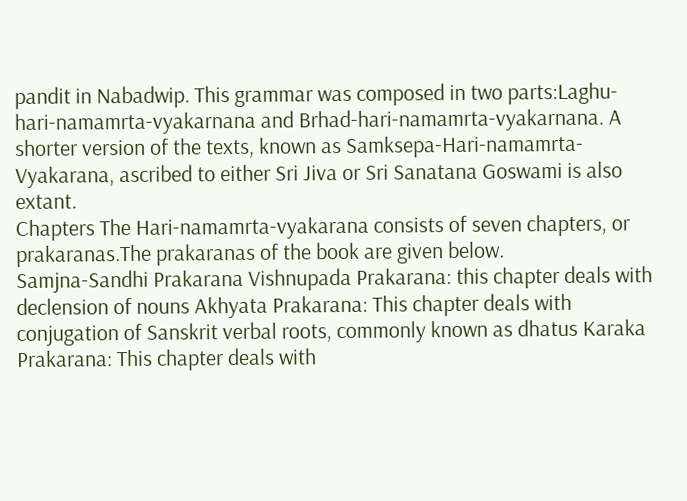pandit in Nabadwip. This grammar was composed in two parts:Laghu-hari-namamrta-vyakarnana and Brhad-hari-namamrta-vyakarnana. A shorter version of the texts, known as Samksepa-Hari-namamrta-Vyakarana, ascribed to either Sri Jiva or Sri Sanatana Goswami is also extant.
Chapters The Hari-namamrta-vyakarana consists of seven chapters, or prakaranas.The prakaranas of the book are given below.
Samjna-Sandhi Prakarana Vishnupada Prakarana: this chapter deals with declension of nouns Akhyata Prakarana: This chapter deals with conjugation of Sanskrit verbal roots, commonly known as dhatus Karaka Prakarana: This chapter deals with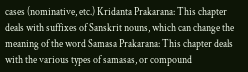cases (nominative, etc.) Kridanta Prakarana: This chapter deals with suffixes of Sanskrit nouns, which can change the meaning of the word Samasa Prakarana: This chapter deals with the various types of samasas, or compound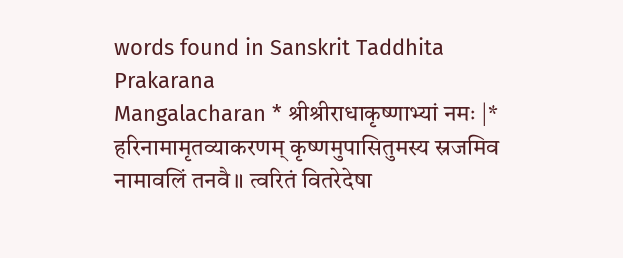words found in Sanskrit Taddhita Prakarana
Mangalacharan * श्रीश्रीराधाकृष्णाभ्यां नमः |* हरिनामामृतव्याकरणम् कृष्णमुपासितुमस्य स्रजमिव नामावलिं तनवै॥ त्वरितं वितरेदेषा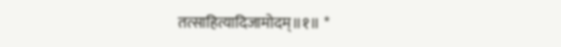तत्साहित्यादिजामोदम्॥१॥ *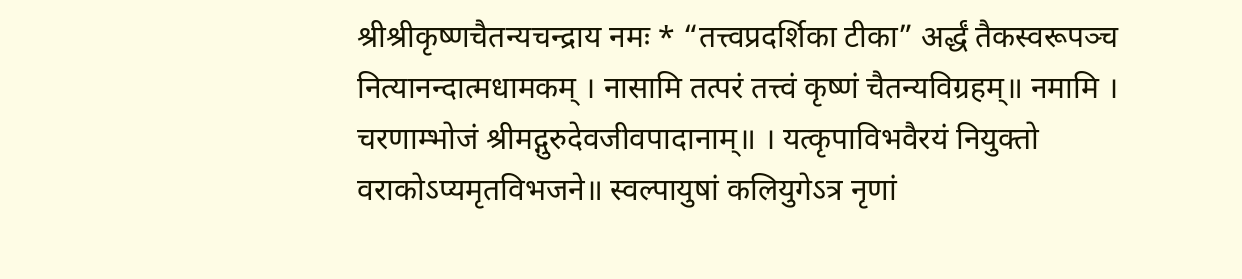श्रीश्रीकृष्णचैतन्यचन्द्राय नमः * “तत्त्वप्रदर्शिका टीका” अर्द्धं तैकस्वरूपञ्च नित्यानन्दात्मधामकम् । नासामि तत्परं तत्त्वं कृष्णं चैतन्यविग्रहम्॥ नमामि । चरणाम्भोजं श्रीमद्गुरुदेवजीवपादानाम्॥ । यत्कृपाविभवैरयं नियुक्तो वराकोऽप्यमृतविभजने॥ स्वल्पायुषां कलियुगेऽत्र नृणां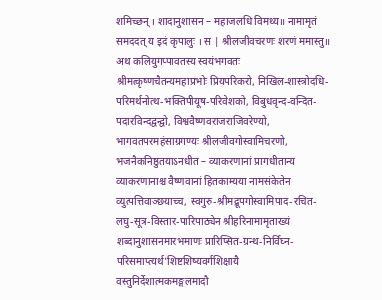शमिच्छन् । शादानुशासन – महाजलधि विमथ्य॥ नामामृतं समददत् य इदं कृपालुः । स | श्रीलजीवचरणः शरणं ममास्तु॥ अथ कलियुगप्पावतस्य स्वयंभगवतः श्रीमत्कृष्णचैतन्यमहाप्रभोः प्रियपरिकरो, निखिल-शास्त्रोदधि-परिमर्थनोत्थ-भक्तिपीयूष-परिवेशको, विबुधवृन्द-वन्दित-पदारविन्दद्वन्द्वो, विश्ववैष्णवराजराजिवरेण्यो, भागवतपरमहंसाग्रगण्यः श्रीलजीवगोस्वामिचरणो, भजनैकनिष्ठुतयाऽनधीत – व्याकरणानां प्रागधीतान्य व्याकरणानाश्च वैष्णवानां हितकाम्यया नामसंकेतेन व्युत्पत्तिवाञ्छयाच्च, स्वगुरु-श्रीमद्रूपगोस्वामिपाद-रचित-लघु-सूत्र-विस्तार-पारिपाठ्येन श्रीहरिनामामृताख्यं शब्दानुशासनमारभमाणः प्रारिप्सित-ग्रन्थ-निर्विघ्न-परिसमाप्त्यर्थ'शिष्टशिष्यवर्गशिक्षायै वस्तुनिर्देशात्मकमङ्गलमादौ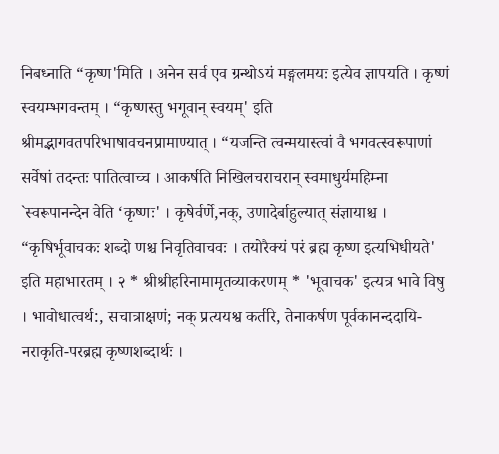निबध्नाति “कृष्ण'मिति । अनेन सर्व एव ग्रन्थोऽयं मङ्गलमयः इत्येव ज्ञापयति । कृष्णं स्वयम्भगवन्तम् । “कृष्णस्तु भगूवान् स्वयम्' इति श्रीमद्भागवतपरिभाषावचनप्रामाण्यात् । “यजन्ति त्वन्मयास्त्वां वै भगवत्स्वरूपाणां सर्वेषां तदन्तः पातित्वाच्च । आकर्षति निखिलचराचरान् स्वमाधुर्यमहिम्ना `स्वरूपानन्देन वेति ‘कृष्णः' । कृषेर्वर्णे,नक्, उणादेर्बाहुल्यात् संज्ञायाश्च । “कृषिर्भूवाचकः शब्दो णश्च निवृतिवाचवः । तयोरैक्यं परं ब्रह्म कृष्ण इत्यभिधीयते' इति महाभारतम् । २ * श्रीश्रीहरिनामामृतव्याकरणम् * 'भूवाचक' इत्यत्र भावे विषु । भावोधात्वर्थ:, सचात्राक्षणं; नक् प्रत्ययश्व कर्तरि, तेनाकर्षण पूर्वकानन्ददायि-नराकृति-परब्रह्म कृष्णशब्दार्थः ।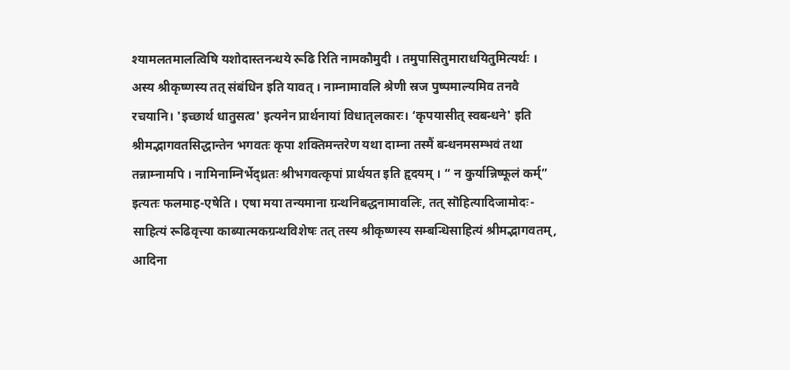श्यामलतमालत्विषि यशोदास्तनन्धये रूढि रिति नामकौमुदी । तमुपासितुमाराधयितुमित्यर्थः । अस्य श्रीकृष्णस्य तत् संबंधिन इति यावत् । नाम्नामावलि श्रेणी स्रज पुष्पमाल्यमिव तनवै रचयानि। 'इच्छार्थ धातुसत्व' इत्यनेन प्रार्थनायां विधातृलकारः। ‘कृपयासीत् स्वबन्धने' इति श्रीमद्भागवतसिद्धान्तेन भगवतः कृपा शक्तिमन्तरेण यथा दाम्ना तस्मैं बन्धनमसम्भवं तथा तन्नाम्नामपि । नामिनाम्निर्भेद्ध्रतः श्रीभगवत्कृपां प्रार्थयत इति हृदयम् । “ न कुर्यान्निष्फूलं कर्म्” इत्यतः फलमाह-एषेति । एषा मया तन्यमाना ग्रन्थनिबद्धनामावलिः, तत् सॊहित्यादिजामोदः-साहित्यं रूढिवृत्त्या काब्यात्मकग्रन्थविशेषः तत् तस्य श्रीकृष्णस्य सम्बन्धिसाहित्यं श्रीमद्भागवतम्, आदिना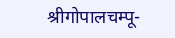श्रीगोपालचम्पू-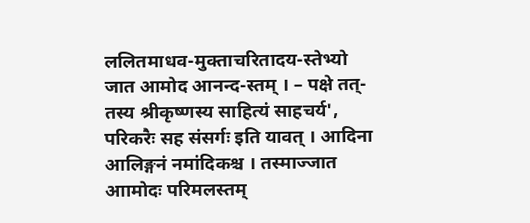ललितमाधव-मुक्ताचरितादय-स्तेभ्यो जात आमोद आनन्द-स्तम् । – पक्षे तत्-तस्य श्रीकृष्णस्य साहित्यं साहचर्य', परिकरैः सह संसर्गः इति यावत् । आदिना आलिङ्गनं नमांदिकश्च । तस्माज्जात आामोदः परिमलस्तम्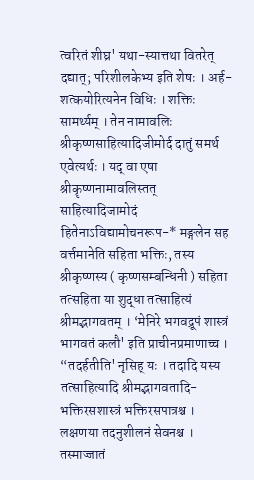त्वरितं शीघ्र' यथा-स्यात्तथा वितरेत् दद्यात्; परिशीलकेभ्य इति शेषः । अर्ह-शत्कयोरित्यनेन विधिः । शक्तिः सामर्थ्यम् । तेन नामावलिः श्रीकृष्णसाहित्यादिजीमोर्द दातुं समर्थ एवेत्यर्थः । यद् वा एषा श्रीकॄष्णनामावलिस्तत् साहित्यादिजामोदं हितेनाऽविद्यामोचनरूप-* मङ्गलेन सह वर्त्तमानेति सहिता भक्तिः, तस्य श्रीकृष्णस्य ( कृष्णसम्बन्धिनी ) सहिता तत्सहिता या शुद्धा तत्साहित्यं श्रीमद्भागवतम् । ‘मेनिरे भगवद्रूपं शास्त्रं भागवतं कलौ' इति प्राचीनप्रमाणाच्च । “तदर्हतीति' नृसिह् यः । तदादि यस्य तत्साहित्यादि श्रीमद्भागवतादि-भक्तिरसशास्त्रं भक्तिरसपात्रश्च । लक्षणया तदनुशीलनं सेवनश्च । तस्माज्जातं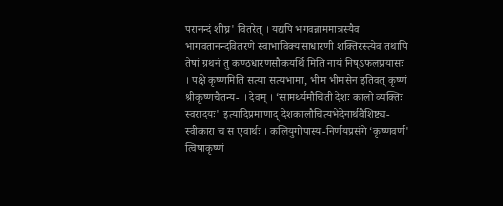परानन्दं शीघ्र' वितरेत् । यद्यपि भगवन्नाममात्रस्यैव भागवतानन्दवितरणे स्वाभाविक्यसाधारणी शक्तिरस्त्येव तथापि तेषां ग्रथनं तु कण्ठधारणसौकयर्थि मिति नायं निष्ऽफलप्रयासः । पक्षे कृष्णमिति सत्या सत्यभामा, भीम भीमसेन इतिवत् कृष्णं श्रीकृष्णचैतन्य- । देवम् । ‘सामर्थ्यमौचिती देशः कालो व्यक्तिः स्वरादयः' इत्यादिप्रमाणाद् देशकालौचित्यभेदेनार्थवैशिष्ट्य-स्वीकारा च स एवार्थः । कलियुगोपास्य-निर्णयप्रसंगे ‘कृष्णवर्ण' त्विषाकृष्णं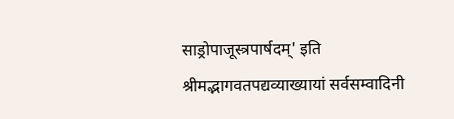साड्रोपाजूस्त्रपार्षदम्' इति श्रीमद्भागवतपद्यव्याख्यायां सर्वसम्वादिनी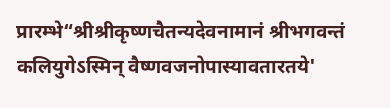प्रारम्भे“श्रीश्रीकृष्णचैतन्यदेवनामानं श्रीभगवन्तं कलियुगेऽस्मिन् वैष्णवजनोपास्यावतारतये'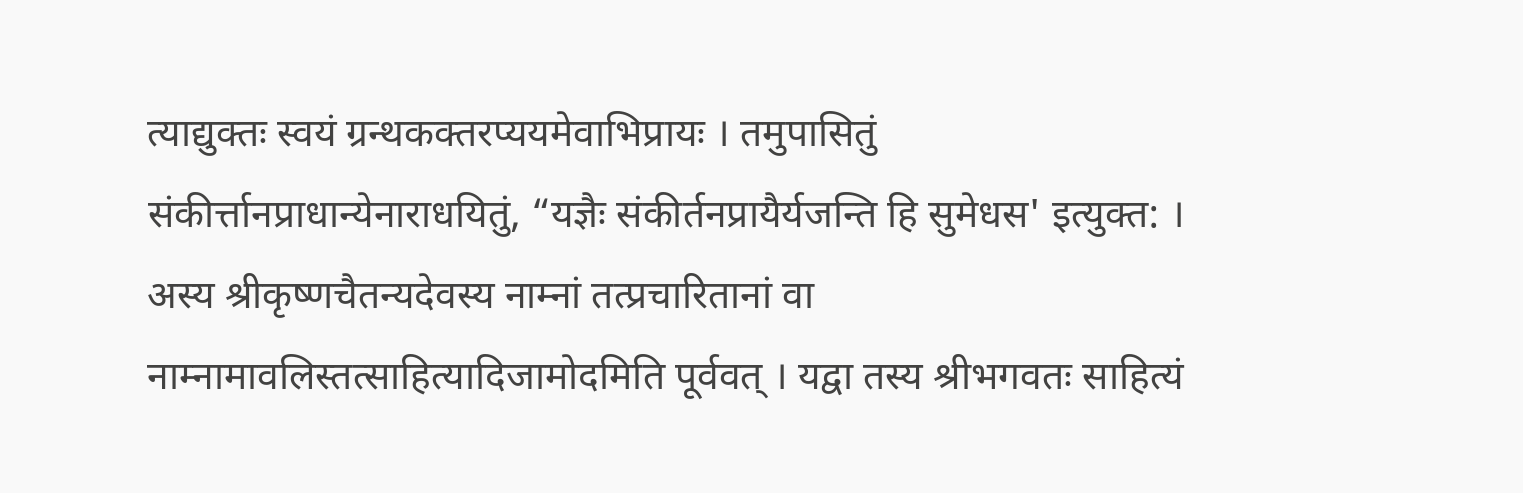त्याद्युक्तः स्वयं ग्रन्थकक्तरप्ययमेवाभिप्रायः । तमुपासितुं संकीर्त्तानप्राधान्येनाराधयितुं, “यज्ञैः संकीर्तनप्रायैर्यजन्ति हि सुमेधस' इत्युक्त: । अस्य श्रीकृष्णचैतन्यदेवस्य नाम्नां तत्प्रचारितानां वा नाम्नामावलिस्तत्साहित्यादिजामोदमिति पूर्ववत् । यद्वा तस्य श्रीभगवतः साहित्यं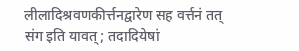लीलादिश्रवणकीर्त्तनद्वारेण सह वर्त्तनं तत् संग इति यावत्; तदादियेषां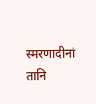स्मरणादीनां तानि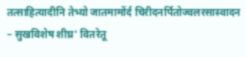तत्साहित्यादीनि तेभ्यो जातमामोंर्द चिरीदनर्पितोज्वलरसास्वादन – सुखविशेष शीघ्र' वितरेतू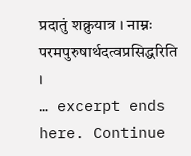प्रदातुं शक्नुयात्र । नाम्नः परमपुरुषार्थदत्वप्रसिद्धरिति ।
… excerpt ends here. Continue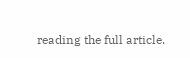reading the full article.